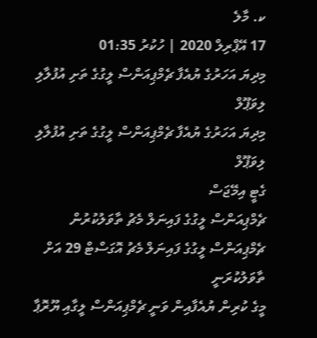ކ. މާލެ
17 އޭޕްރިލް 2020 | ހުކުރު 01:35
މިދިޔަ އަހަރުގެ ޔުއެފާ ޗެމްޕިއަންސް ލީގުގެ ތަށި އުފުލާލި ލިވަޕޫލް
މިދިޔަ އަހަރުގެ ޔުއެފާ ޗެމްޕިއަންސް ލީގުގެ ތަށި އުފުލާލި ލިވަޕޫލް
ގެޓީ އިމޭޖަސް
ޗެމްޕިއަންސް ލީގުގެ ފައިނަލް މެޗު ތާވަލުކުރުން
ޗެމްޕިއަންސް ލީގުގެ ފައިނަލް މެޗު އޮގަސްޓް 29 އަށް ތާވަލުކުރަނީ
މީގެ ކުރިން ޔުއެފާއިން ވަނީ ޗެމްޕިއަންސް ލީގާއި ޔޫރޮޕާ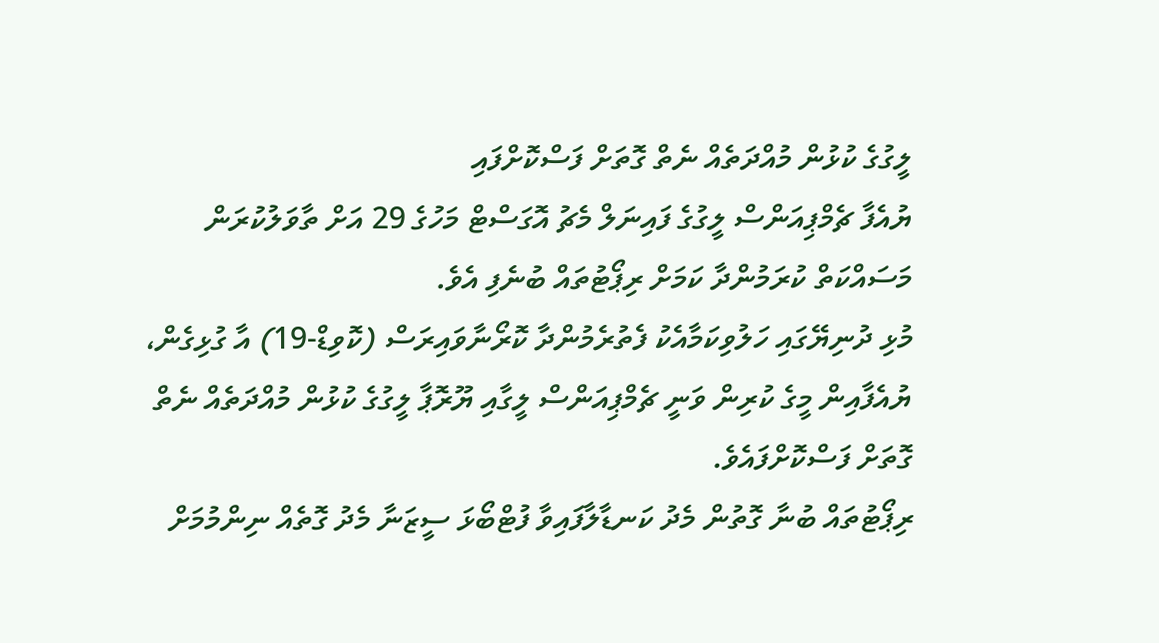ލީގުގެ ކުޅުން މުއްދަތެއް ނެތް ގޮތަށް ފަސްކޮށްފައި
ޔުއެފާ ޗެމްޕިއަންސް ލީގުގެ ފައިނަލް މެޗު އޮގަސްޓް މަހުގެ 29 އަށް ތާވަލުކުރަން މަސައްކަތް ކުރަމުންދާ ކަމަށް ރިޕޯޓުތައް ބުނެފި އެވެ.
މުޅި ދުނިޔޭގައި ހަލުވިކަމާއެކު ފެތުރެމުންދާ ކޮރޯނާވައިރަސް (ކޮވިޑް-19) އާ ގުޅިގެން، ޔުއެފާއިން މީގެ ކުރިން ވަނީ ޗެމްޕިއަންސް ލީގާއި ޔޫރޮޕާ ލީގުގެ ކުޅުން މުއްދަތެއް ނެތް ގޮތަށް ފަސްކޮށްފައެވެ.
ރިޕޯޓުތައް ބުނާ ގޮތުން މެދު ކަނޑާލާފައިވާ ފުޓްބޯޅަ ސީޒަނާ މެދު ގޮތެއް ނިންމުމަށް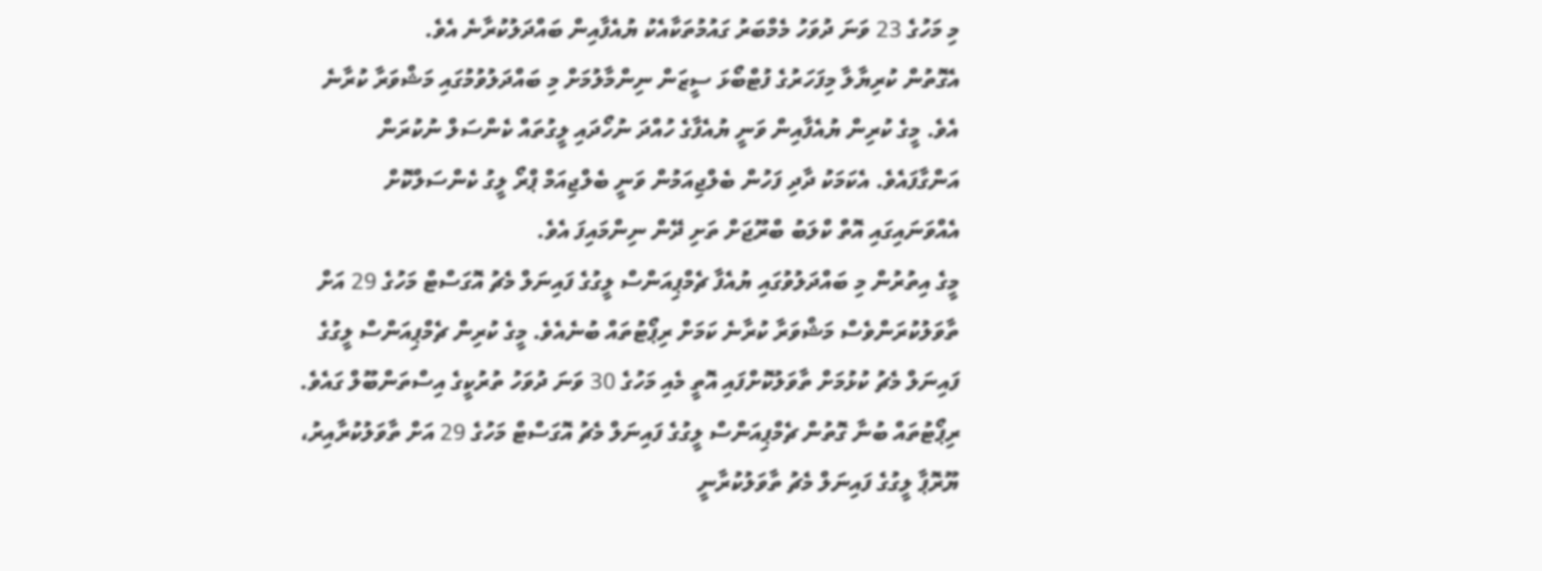މި މަހުގެ 23 ވަނަ ދުވަހު މެމްބަރު ގައުމުތަކާއެކު ޔުއެފާއިން ބައްދަލުކުރާނެ އެވެ.
އެގޮތުން ކުރިޔާލާ މިފަހަރުގެ ފުޓްބޯޅަ ސީޒަން ނިންމާލުމަށް މި ބައްދަލުވުމުގައި މަޝްވަރާ ކުރާނެ އެވެ. މީގެ ކުރިން ޔުއެފާއިން ވަނީ ޔުއެފާގެ ހުއްދަ ނުހޯދައި ލީގުތައް ކެންސަލް ނުކުރަން އަންގާފައެވެ. އެކަމަކު ދާދި ފަހުން ބެލްޖިއަމުން ވަނީ ބެލްޖިއަމް ޕްރޯ ލީގު ކެންސަލްކޮށް އެއްވަނައިގައި އޮތް ކްލަބު ބްރޫޖަށް ތަށި ދޭން ނިންމައިފަ އެވެ.
މީގެ އިތުރުން މި ބައްދަލުވުގައި ޔުއެފާ ޗެމްޕިއަންސް ލީގުގެ ފައިނަލް މެޗު އޮގަސްޓް މަހުގެ 29 އަށް ތާވަލުކުރަންވެސް މަޝްވަރާ ކުރާނެ ކަމަށް ރިޕޯޓުތައް ބުނެއެވެ. މީގެ ކުރިން ޗެމްޕިއަންސް ލީގުގެ ފައިނަލް މެޗު ކުޅުމަށް ތާވަލުކޮށްފައި އޮތީ މެއި މަހުގެ 30 ވަނަ ދުވަހު ތުރުކީގެ އިސްތަންބޫލް ގައެވެ.
ރިޕޯޓުތައް ބުނާ ގޮތުން ޗެމްޕިއަންސް ލީގުގެ ފައިނަލް މެޗު އޮގަސްޓް މަހުގެ 29 އަށް ތާވަލުކުރާއިރު، ޔޫރޮޕާ ލީގުގެ ފައިނަލް މެޗު ތާވަލުކުރާނީ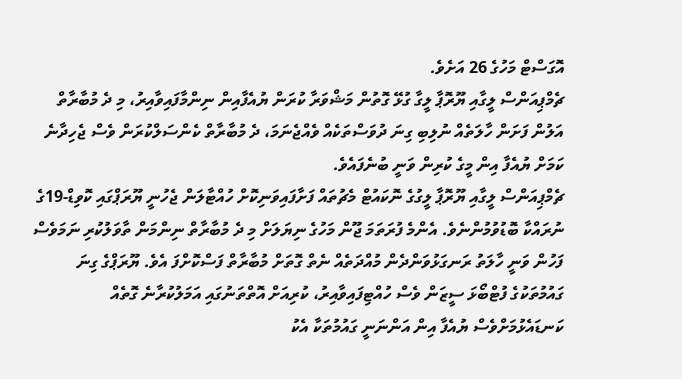އޮގަސްޓް މަހުގެ 26 އަށެވެ.
ޗެމްޕިއަންސް ލީގާއި ޔޫރޮޕާ ލީގާ ގުޅޭ ގޮތުން މަޝްވަރާ ކުރަން ޔުއެފާއިން ނިންމާފައިވާއިރު، މި ދެ މުބާރާތް އަލުން ފަށަން ހާލަތެއް ނުލިބި ގިނަ ދުވަސްތަކެއް ވެއްޖެނަމަ، ދެ މުބާރާތް ކެންސަލްކުރަން ވެސް ޖެހިދާނެ ކަމަށް ޔުއެފާ އިން މީގެ ކުރިން ވަނީ ބުނެފައެވެ.
ޗެމްޕިއަންސް ލީގާއި ޔޫރޮޕާ ލީގުގެ ނޮކައުޓް މެޗުތައް ފަށާފައިވަނިކޮށް ހުއްޓާލަން ޖެހުނީ ޔޫރަޕްގައި ކޮވިޑް-19ގެ ނުރައްކާ ބޮޑުވުމުންނެވެ. އެންމެ ފުރަތަމަ ޖޫން މަހުގެ ނިޔަލަށް މި ދެ މުބާރާތް ނިންމަން ތާވަލުކުރި ނަމަވެސް ފަހުން ވަނީ ހާލަތު ރަނގަޅުވަންދެން މުއްދަތެއް ނެތް ގޮތަށް މުބާރާތް ފަސްކޮށްފަ އެވެ. ޔޫރަޕްގެ ގިނަ ގައުމުތަކުގެ ފުޓްބޯޅަ ސީޒަން ވެސް ހުއްޓިފައިވާއިރު، ކުރިއަށް އޮތްތަނުގައި އަމަލުކުރާނެ ގޮތެއް ކަނޑައެޅުމަށްވެސް ޔުއެފާ އިން އަންނަނީ ގައުމުތަކާ އެކު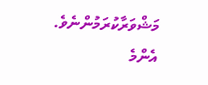މަޝްވަރާކުރަމުންނެވެ.
އެންމެ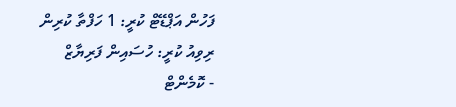ފަހުން އަޕްޑޭޓް ކުރީ: 1 ހަފްތާ ކުރިން
ރިވިއު ކުރީ: ހުސައިން ފަރިޔާޒް
- ކޮމެންޓް